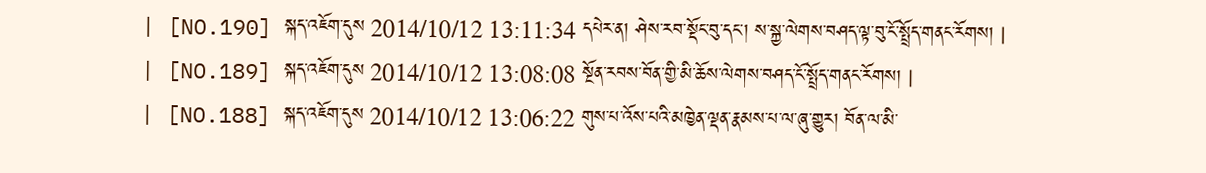| [NO.190] སྐད་འཇོག་དུས 2014/10/12 13:11:34 དཔེར་ན། ཤེས་རབ་སྡོང་བུ་དང་། ས་སྐྱ་ལེགས་བཤད་ལྟ་བུ་ངོ་སྤྲོད་གནང་རོགས། |
| [NO.189] སྐད་འཇོག་དུས 2014/10/12 13:08:08 སྔོན་རབས་བོན་གྱི་མི་ཆོས་ལེགས་བཤད་ངོ་སྤྲོད་གནང་རོགས། |
| [NO.188] སྐད་འཇོག་དུས 2014/10/12 13:06:22 གུས་པ་འོས་པའི་མཁྱེན་ལྡན་རྣམས་པ་ལ་ཞུ་གྱུར། བོན་ལ་མི་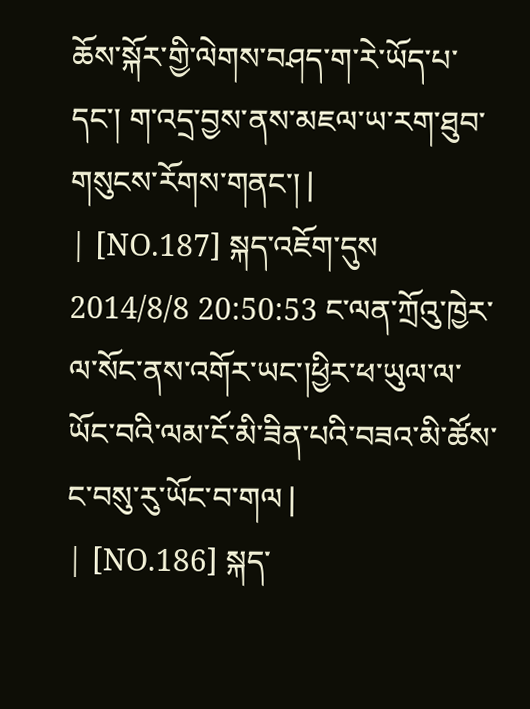ཆོས་སྐོར་གྱི་ལེགས་བཤད་ག་རེ་ཡོད་པ་དང་། ག་འདྲ་བྱས་ནས་མཇལ་ཡ་རག་ཐུབ་གསུངས་རོགས་གནང་། |
| [NO.187] སྐད་འཇོག་དུས 2014/8/8 20:50:53 ང་ལན་ཀྲོའུ་ཁྱེར་ལ་སོང་ནས་འགོར་ཡང་།ཕྱིར་ཕ་ཡུལ་ལ་ཡོང་བའི་ལམ་ངོ་མི་ཟིན་པའི་བཟའ་མི་ཚོས་ང་བསུ་རུ་ཡོང་བ་གལ |
| [NO.186] སྐད་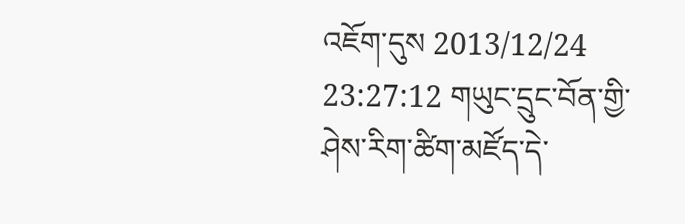འཇོག་དུས 2013/12/24 23:27:12 གཡུང་དྲུང་བོན་གྱི་ཤེས་རིག་ཚིག་མཛོད་དེ་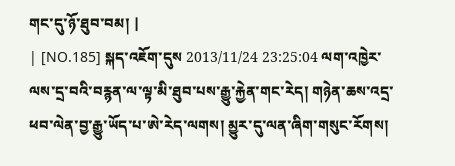གང་དུ་ཉོ་ཐུབ་བམ། |
| [NO.185] སྐད་འཇོག་དུས 2013/11/24 23:25:04 ལག་འཁྱེར་ལས་དྲ་བའི་བརྙན་ལ་ལྟ་མི་ཐུབ་པས་རྒྱུ་རྐྱེན་གང་རེད། གཉེན་ཆས་འདྲ་ཕབ་ལེན་བྱ་རྒྱུ་ཡོད་པ་ཨེ་རེད་ལགས། མྱུར་དུ་ལན་ཞིག་གསུང་རོགས།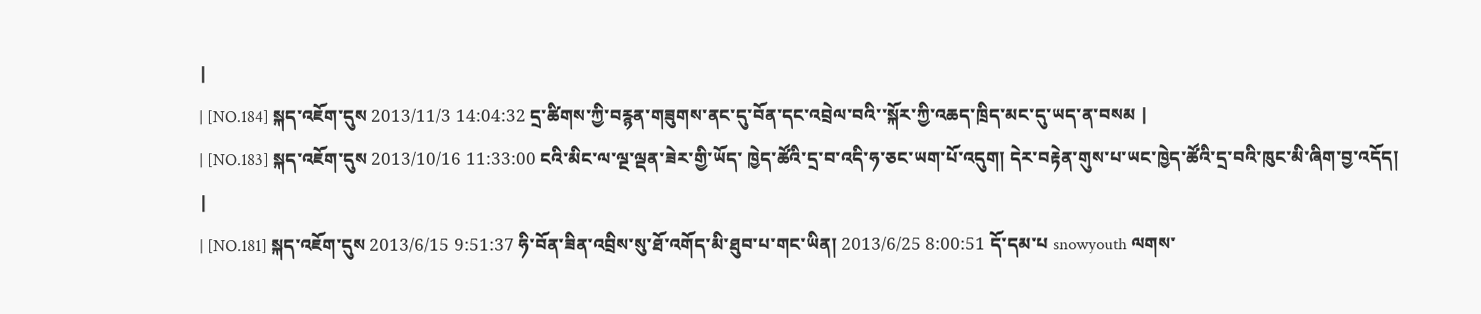|
| [NO.184] སྐད་འཇོག་དུས 2013/11/3 14:04:32 དྲ་ཚིགས་ཀྱི་བརྙན་གཟུགས་ནང་དུ་བོན་དང་འབྲེལ་བའི་་སྐོར་ཀྱི་འཆད་ཁྲིད་མང་དུ་ཡད་ན་བསམ |
| [NO.183] སྐད་འཇོག་དུས 2013/10/16 11:33:00 ངའི་མིང་ལ་ལྔ་ལྡན་ཟེར་གྱི་ཡོད་ ཁྱེད་ཚོའི་དྲ་བ་འདི་ཧ་ཅང་ཡག་པོ་འདུག། དེར་བརྟེན་གུས་པ་ཡང་ཁྱེད་ཚོའི་དྲ་བའི་ཁུང་མི་ཞིག་བྱ་འདོད། |
| [NO.181] སྐད་འཇོག་དུས 2013/6/15 9:51:37 ཧི་བོན་ཟིན་འབྲིས་སུ་ཐོ་འགོད་མི་ཐུབ་པ་གང་ཡིན། 2013/6/25 8:00:51 དོ་དམ་པ snowyouth ལགས་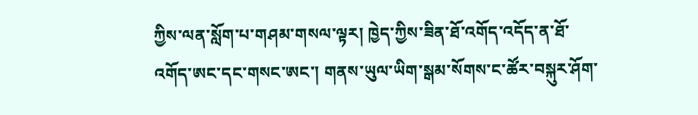ཀྱིས་ལན་སློག་པ་གཤམ་གསལ་ལྟར། ཁྱེད་ཀྱིས་ཟིན་ཐོ་འགོད་འདོད་ན་ཐོ་འགོད་ཨང་དང་གསང་ཨང་། གནས་ཡུལ་ཡིག་སྒམ་སོགས་ང་ཚོར་བསྐུར་ཤོག་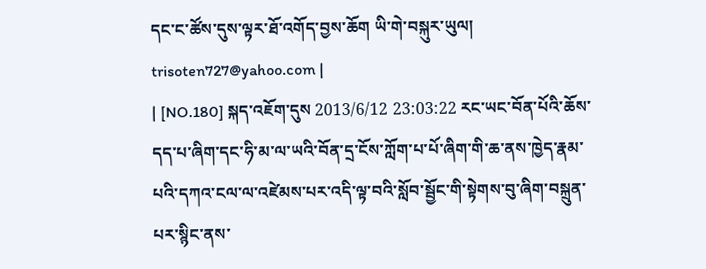དང་ང་ཚོས་དུས་ལྟར་ཐོ་འགོད་བྱས་ཆོག ཡི་གེ་བསྐུར་ཡུལ། trisoten727@yahoo.com |
| [NO.180] སྐད་འཇོག་དུས 2013/6/12 23:03:22 རང་ཡང་བོན་པོའི་ཆོས་དད་པ་ཞིག་དང་ཧི་མ་ལ་ཡའི་བོན་དྲ་ངོས་ཀློག་པ་པོ་ཞིག་གི་ཆ་ནས་ཁྱེད་རྣམ་པའི་དཀའ་ངལ་ལ་འཛེམས་པར་འདི་ལྟ་བའི་སློབ་སྦྱོང་གི་སྟེགས་བུ་ཞིག་བསྐྲུན་པར་སྙིང་ནས་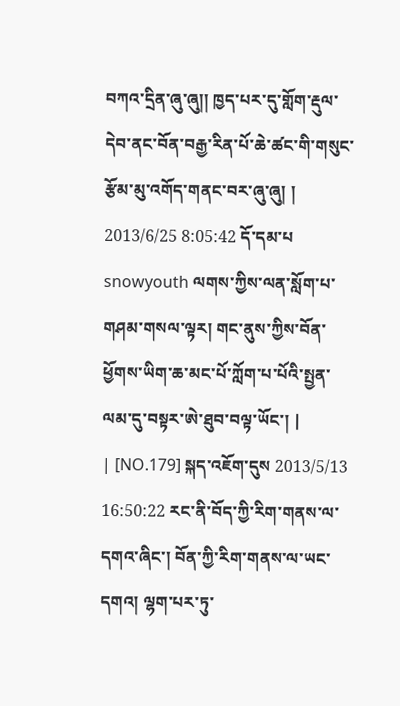བཀའ་དྲིན་ཞུ་ཞུ།། ཁྱད་པར་དུ་གློག་རྡུལ་དེབ་ནང་བོན་བརྒྱ་རིན་པོ་ཆེ་ཚང་གི་གསུང་རྩོམ་མུ་འགོད་གནང་བར་ཞུ་ཞུ། ། 2013/6/25 8:05:42 དོ་དམ་པ snowyouth ལགས་ཀྱིས་ལན་སློག་པ་གཤམ་གསལ་ལྟར། གང་ནུས་ཀྱིས་བོན་ཕྱོགས་ཡིག་ཆ་མང་པོ་ཀློག་པ་པོའི་སྤྱན་ལམ་དུ་བསྟར་ཨེ་ཐུབ་བལྟ་ཡོང་། |
| [NO.179] སྐད་འཇོག་དུས 2013/5/13 16:50:22 རང་ནི་བོད་ཀྱི་རིག་གནས་ལ་དགའ་ཞིང་། བོན་ཀྱི་རིག་གནས་ལ་ཡང་དགའ། ལྷག་པར་ཏུ་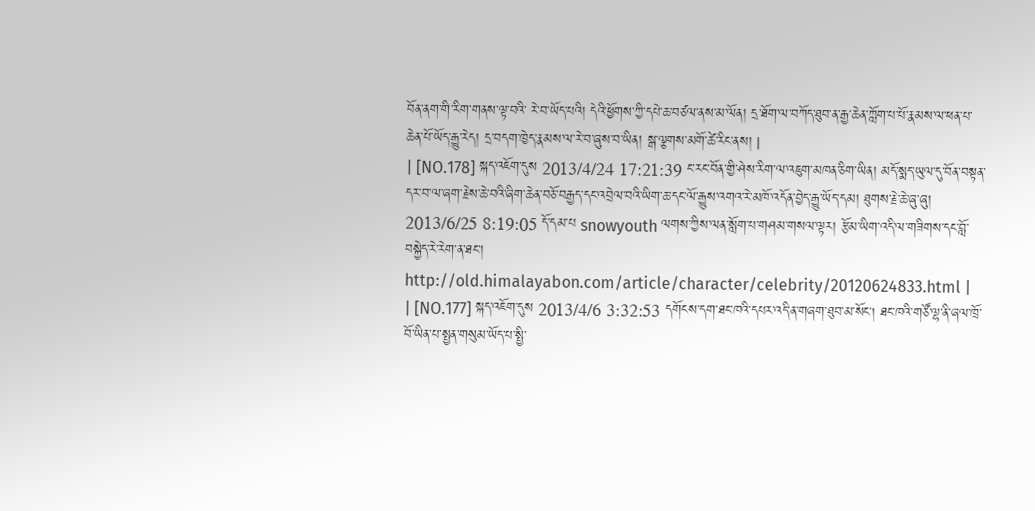བོན་ནག་གི་རིག་གནས་ལྟ་བའི་ རེ་བ་ཡོད་པའི། དེའི་ཕྱོགས་ཀྱི་དཔེ་ཆ་བཙལ་ནས་མ་ལོན། དྲ་ཐོག་ལ་བཀོད་ཐུབ་ན་རྒྱ་ཆེན་ཀློག་པ་པོ་རྣམས་ལ་ཕན་པ་ཆེན་པོ་ཡོད་རྒྱུ་རེད། དྲ་བདག་ཁྱེད་རྣམས་ལ་རེ་བ་ཞུས་བ་ཡིན། སྒ་ལྕགས་མགོ་ཚེ་རིང་ནས། |
| [NO.178] སྐད་འཇོག་དུས 2013/4/24 17:21:39 ང་རང་བོན་གྱི་ཤེས་རིག་ལ་འཇུག་མཁན་ཅིག་ཡིན། མདོ་སྨད་ཡུལ་དུ་བོན་བསྟན་དར་བ་ལ་ཞག་རྗེས་ཆེ་བའི་ཞིག་ཆེན་བཅོ་བརྒྱད་དང་འབྲེལ་བའི་ཡིག་ཆ་དང་ལོ་རྒྱུས་འགའ་རེ་མཁོ་འདོན་བྱེད་རྒྱུ་ཡོད་དམ། ཐུགས་རྗེ་ཆེ་ཞུ་ཞུ། 2013/6/25 8:19:05 དོ་དམ་པ snowyouth ལགས་ཀྱིས་ལན་སློག་པ་གཤམ་གསལ་ལྟར། རྩོམ་ཡིག་འདི་ལ་གཟིགས་དང་བློ་བསྐྱེད་རེ་རེག་ན་ཐང་། http://old.himalayabon.com/article/character/celebrity/20120624833.html |
| [NO.177] སྐད་འཇོག་དུས 2013/4/6 3:32:53 དགོངས་དག་ཐང་ཁའི་དཔར་འདི་ན་གཞག་ཐུབ་མ་སོང། ཐང་ཁའི་གཙོ་ལྷ་ནི་ཞལ་ཁྲོ་བོ་ཡིན་པ་སྤྱན་གསུམ་ཡོད་པ་སྤྱི་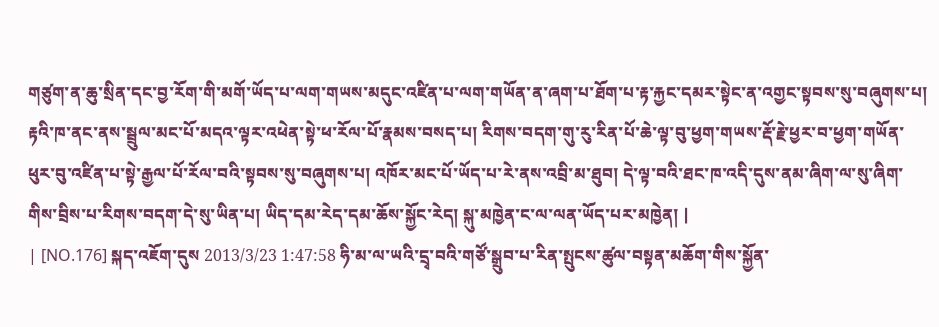གཙུག་ན་ཆུ་སྲིན་དང་བྱ་རོག་གི་མགོ་ཡོད་པ་ལག་གཡས་མདུང་འཛིན་པ་ལག་གཡོན་ན་ཞག་པ་ཐོག་པ་རྟ་རྐྱང་དམར་སྟེང་ན་འགྱང་སྟབས་སུ་བཞུགས་པ། རྟའི་ཁ་ནང་ནས་སྦྲུལ་མང་པོ་མདའ་ལྟར་འཕེན་སྟེ་ཕ་རོལ་པོ་རྣམས་བསད་པ། རིགས་བདག་གུ་རུ་རིན་པོ་ཆེ་ལྟ་བུ་ཕྱག་གཡས་རྡོ་རྗེ་ཕྱར་བ་ཕྱག་གཡོན་ཕུར་བུ་འཛིན་པ་སྟེ་རྒྱལ་པོ་རོལ་བའི་སྟབས་སུ་བཞུགས་པ། འཁོར་མང་པོ་ཡོད་པ་རེ་ནས་འབྲི་མ་ཐུབ། དེ་ལྟ་བའི་ཐང་ཁ་འདི་དུས་ནམ་ཞིག་ལ་སུ་ཞིག་གིས་བྲིས་པ་རིགས་བདག་དེ་སུ་ཡིན་པ། ཡིད་དམ་རེད་དམ་ཆོས་སྐྱོང་རེད། སྐུ་མཁྱེན་ང་ལ་ལན་ཡོད་པར་མཁྱེན། |
| [NO.176] སྐད་འཇོག་དུས 2013/3/23 1:47:58 ཧི་མ་ལ་ཡའི་དྲྭ་བའི་གཙོ་སྒྲུབ་པ་རིན་སྤུངས་ཚུལ་བསྟན་མཆོག་གིས་སྐྱོན་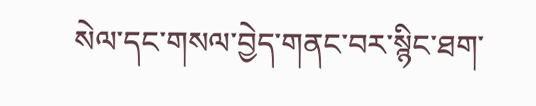སེལ་དང་གསལ་བྱེད་གནང་བར་སྙིང་ཐག་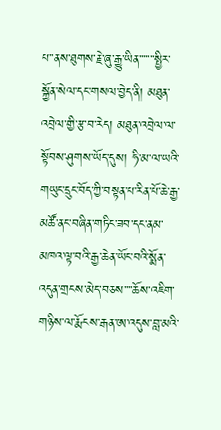པ་་ནས་ཐུགས་རྗེ་ཞུ་རྒྱུ་ཡིན་་་་་་་སྤྱིར་སྐྱོན་སེལ་དང་གསལ་བྱེད་ནི། མཐུན་འབྲེལ་གྱི་རྩ་བ་རེད། མཐུན་འབྲེལ་ལ་སྟོབས་ཤུགས་ཡོད་དུས། ཧི་མ་ལ་ཡའི་གཡུང་དྲུང་བོད་ཀྱི་བསྟན་པ་རིན་པོ་ཆེ་རྒྱ་མཚོ་ནང་བཞིན་གཏིང་ཟབ་དང་ནམ་མཁའ་ལྟ་བའི་རྒྱ་ཆེན་ཡོང་བའི་སྨོན་འདུན་གྲངས་མེད་བཅས་་་་ཆོས་འཇིག་གཉིས་ལ་རྨོངས་རྒན་ཨ་འདུས་བླ་མའི་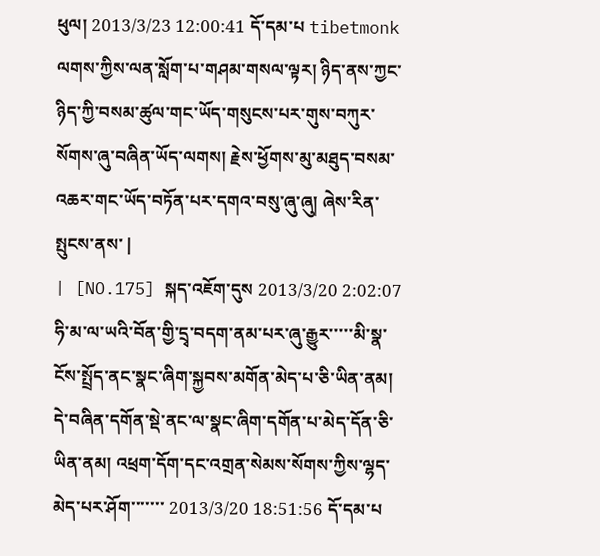ཕུལ། 2013/3/23 12:00:41 དོ་དམ་པ tibetmonk ལགས་ཀྱིས་ལན་སློག་པ་གཤམ་གསལ་ལྟར། ཉིད་ནས་ཀྱང་ཉིད་ཀྱི་བསམ་ཚུལ་གང་ཡོད་གསུངས་པར་གུས་བཀུར་སོགས་ཞུ་བཞིན་ཡོད་ལགས། རྗེས་ཕྱོགས་མུ་མཐུད་བསམ་འཆར་གང་ཡོད་བཏོན་པར་དགའ་བསུ་ཞུ་ཞུ། ཞེས་རིན་སྤུངས་ནས་ |
| [NO.175] སྐད་འཇོག་དུས 2013/3/20 2:02:07 ཧི་མ་ལ་ཡའི་བོན་གྱི་དྲྭ་བདག་ནམ་པར་ཞུ་རྒྱུར་་་་་མི་སྣ་ངོས་སྤྲོད་ནང་སྣང་ཞིག་སྐྱབས་མགོན་མེད་པ་ཅི་ཡིན་ནམ། དེ་བཞིན་དགོན་སྡེ་ནང་ལ་སྣང་ཞིག་དགོན་པ་མེད་དོན་ཅི་ཡིན་ནམ། འཕྲག་དོག་དང་འགྲན་སེམས་སོགས་ཀྱིས་ལྷད་མེད་པར་ཤོག་་་་་་་ 2013/3/20 18:51:56 དོ་དམ་པ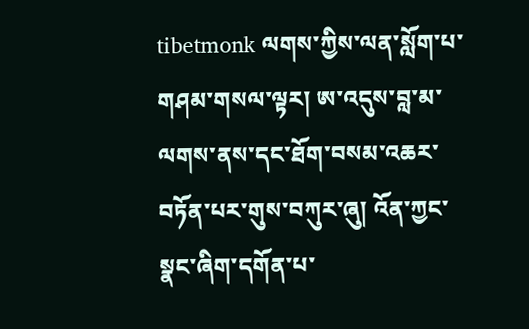tibetmonk ལགས་ཀྱིས་ལན་སློག་པ་གཤམ་གསལ་ལྟར། ཨ་འདུས་བླ་མ་ལགས་ནས་དང་ཐོག་བསམ་འཆར་བཏོན་པར་གུས་བཀུར་ཞུ། འོན་ཀྱང་སྣང་ཞིག་དགོན་པ་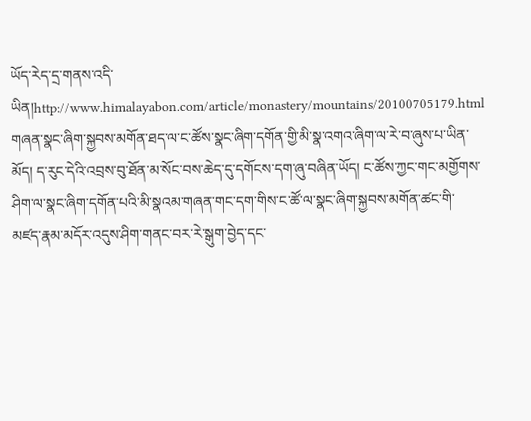ཡོད་རེད་དྲ་གནས་འདི་ཡིན།http://www.himalayabon.com/article/monastery/mountains/20100705179.html གཞན་སྣང་ཞིག་སྐྱབས་མགོན་ཐད་ལ་ང་ཚོས་སྣང་ཞིག་དགོན་གྱི་མི་སྣ་འགའ་ཞིག་ལ་རེ་བ་ཞུས་པ་ཡིན་མོད། ད་རུང་དེའི་འབྲས་བུ་ཐོན་མ་སོང་བས་ཆེད་དུ་དགོངས་དག་ཞུ་བཞིན་ཡོད། ང་ཚོས་ཀྱང་གང་མགྱོགས་ཤིག་ལ་སྣང་ཞིག་དགོན་པའི་མི་སྣའམ་གཞན་གང་དག་གིས་ང་ཚོ་ལ་སྣང་ཞིག་སྐྱབས་མགོན་ཚང་གི་མཛད་རྣམ་མདོར་འདུས་ཤིག་གནང་བར་རེ་སྒུག་བྱེད་དང་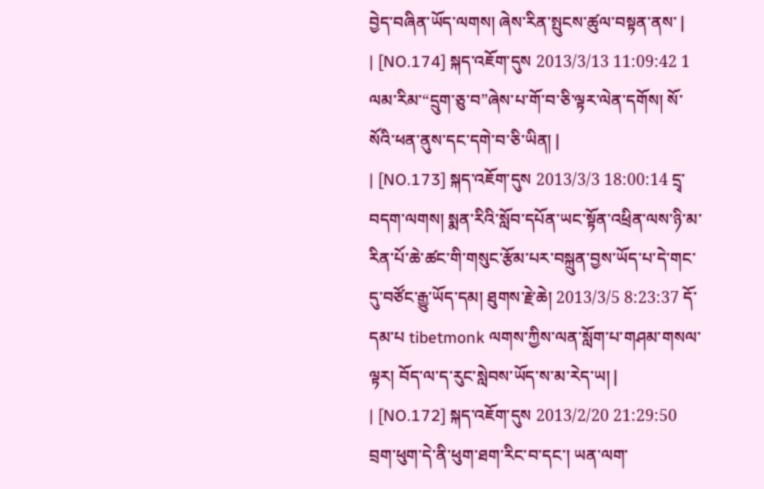བྱེད་བཞིན་ཡོད་ལགས། ཞེས་རིན་སྤུངས་ཚུལ་བསྟན་ནས་ |
| [NO.174] སྐད་འཇོག་དུས 2013/3/13 11:09:42 1 ལམ་རིམ་“དྲུག་ཅུ་བ”ཞེས་པ་གོ་བ་ཅི་ལྟར་ལེན་དགོས། སོ་སོའི་ཕན་ནུས་དང་དགེ་བ་ཅི་ཡིན། |
| [NO.173] སྐད་འཇོག་དུས 2013/3/3 18:00:14 དྲྭ་བདག་ལགས། སྨན་རིའི་སློབ་དཔོན་ཡང་སྟོན་འཕྲིན་ལས་ཉི་མ་རིན་པོ་ཆེ་ཚང་གི་གསུང་རྩོམ་པར་བསྐྲུན་བྱས་ཡོད་པ་དེ་གང་དུ་བཙོང་རྒྱུ་ཡོད་དམ། ཐུགས་རྗེ་ཆེ། 2013/3/5 8:23:37 དོ་དམ་པ tibetmonk ལགས་ཀྱིས་ལན་སློག་པ་གཤམ་གསལ་ལྟར། བོད་ལ་ད་རུང་སླེབས་ཡོད་ས་མ་རེད་ཡ། |
| [NO.172] སྐད་འཇོག་དུས 2013/2/20 21:29:50 བྲག་ཕུག་དེ་ནི་ཕུག་ཐག་རིང་བ་དང་། ཡན་ལག་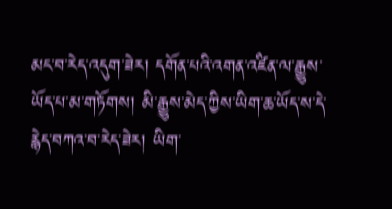མང་བ་རེད་འདུག་ཟེར། དགོན་པའི་འགན་འཛིན་ལ་རྒྱུས་ཡོད་པ་མ་གཏོགས། མི་རྒྱུས་མེད་ཀྱིས་ཡིག་ཆ་ཡོད་ས་དེ་རྙེད་བཀའ་བ་རེད་ཟེར། ཡིག་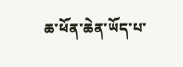ཆ་ཕོན་ཆེན་ཡོད་པ་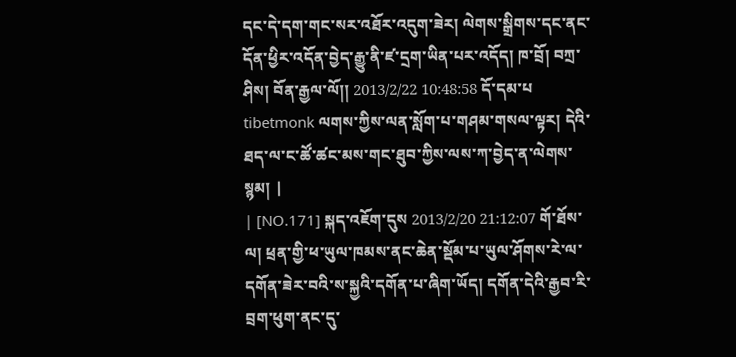དང་དེ་དག་གང་སར་འཐོར་འདུག་ཟེར། ལེགས་སྒྲིགས་དང་ནང་དོན་ཕྱིར་འདོན་བྱེད་རྒྱུ་ནི་ཛ་དྲག་ཡིན་པར་འདོད། ཁ་བྲོ། བཀྲ་ཤིས། བོན་རྒྱལ་ལོ།། 2013/2/22 10:48:58 དོ་དམ་པ tibetmonk ལགས་ཀྱིས་ལན་སློག་པ་གཤམ་གསལ་ལྟར། དེའི་ཐད་ལ་ང་ཚོ་ཚང་མས་གང་ཐུབ་ཀྱིས་ལས་ཀ་བྱེད་ན་ལེགས་སྙམ། |
| [NO.171] སྐད་འཇོག་དུས 2013/2/20 21:12:07 གོ་ཐོས་ལ། ཕྲན་གྱི་ཕ་ཡུལ་ཁམས་ནང་ཆེན་སྡོམ་པ་ཡུལ་ཤོགས་རེ་ལ་དགོན་ཟེར་བའི་ས་སྐྱའི་དགོན་པ་ཞིག་ཡོད། དགོན་དེའི་རྒྱབ་རི་བྲག་ཕུག་ནང་དུ་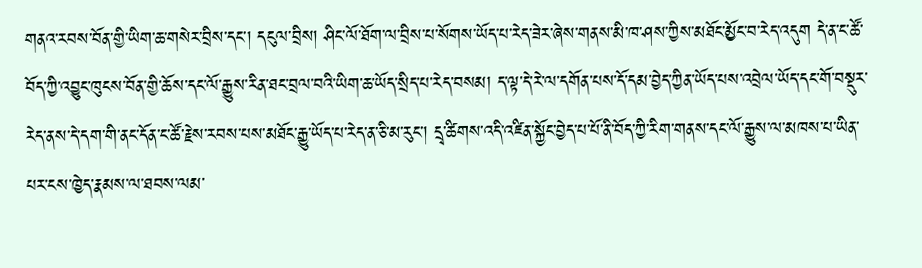གནའ་རབས་བོན་གྱི་ཡིག་ཆ་གསེར་བྲིས་དང་། དངུལ་བྲིས། ཤིང་ལོ་ཐོག་ལ་བྲིས་པ་སོགས་ཡོད་པ་རེད་ཟེར་ཞེས་གནས་མི་ཁ་ཤས་ཀྱིས་མཐོང་མྱོང་བ་རེད་འདུག དེ་ན་ང་ཚོ་བོད་ཀྱི་འབྱུང་ཁུངས་བོན་གྱི་ཆོས་དང་ལོ་རྒྱུས་རིན་ཐང་བྲལ་བའི་ཡིག་ཆ་ཡོད་སྲིད་པ་རེད་བསམ། ད་ལྟ་དེ་རེ་ལ་དགོན་པས་དོ་དམ་བྱེད་ཀྱིན་ཡོད་པས་འབྲེལ་ཡོད་དང་གོ་བསྡུར་རེད་ནས་དེ་དག་གི་ནང་དོན་ང་ཚོ་རྗེས་རབས་པས་མཐོང་རྒྱུ་ཡོད་པ་རེད་ན་ཅི་མ་རུང་། དྲྭ་ཚིགས་འདི་འཛིན་སྐྱོང་བྱེད་པ་པོ་ནི་བོད་ཀྱི་རིག་གནས་དང་ལོ་རྒྱུས་ལ་མཁས་པ་ཡིན་པར་ངས་ཁྱེད་རྣམས་ལ་ཐབས་ལམ་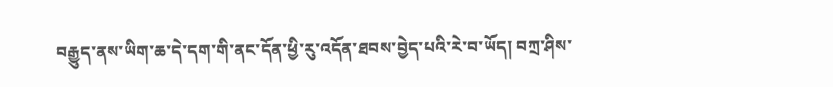བརྒྱུད་ནས་ཡིག་ཆ་དེ་དག་གི་ནང་དོན་ཕྱི་རུ་འདོན་ཐབས་བྱེད་པའི་རེ་བ་ཡོད། བཀྲ་ཤིས་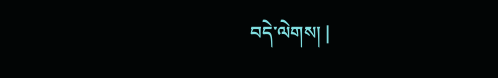བདེ་ལེགས། |